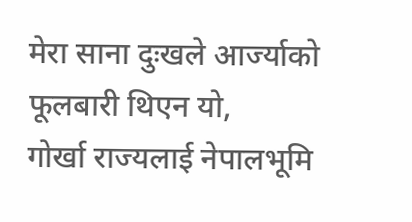मेरा साना दुःखले आर्ज्याको फूलबारी थिएन यो,
गोर्खा राज्यलाई नेपालभूमि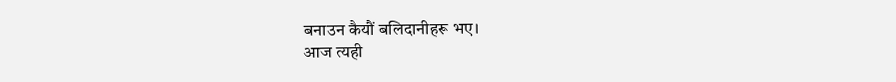बनाउन कैयौं बलिदानीहरू भए।
आज त्यही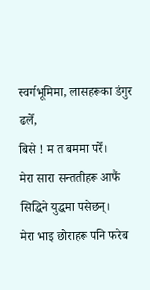स्वर्गभूमिमा, लासहरूका डंगुर ढलेँ,
बिसे ! म त बममा परेँ।
मेरा सारा सन्ततीहरू आफैं सिद्धिने युद्धमा पसेछन्।
मेरा भाइ छोराहरू पनि फरेब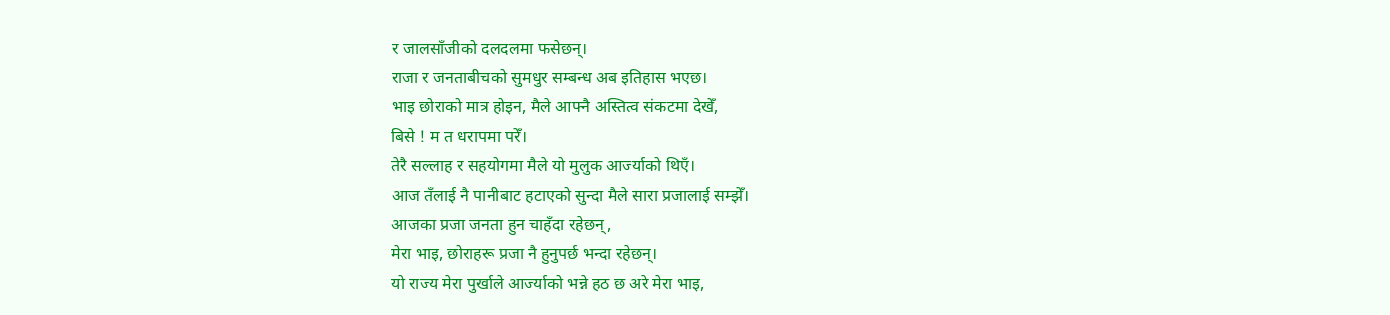र जालसाँजीको दलदलमा फसेछन्।
राजा र जनताबीचको सुमधुर सम्बन्ध अब इतिहास भएछ।
भाइ छोराको मात्र होइन, मैले आफ्नै अस्तित्व संकटमा देखेँ,
बिसे ! म त धरापमा परेँ।
तेरै सल्लाह र सहयोगमा मैले यो मुलुक आर्ज्याको थिएँ।
आज तँलाई नै पानीबाट हटाएको सुन्दा मैले सारा प्रजालाई सम्झेँ।
आजका प्रजा जनता हुन चाहँदा रहेछन्,
मेरा भाइ, छोराहरू प्रजा नै हुनुपर्छ भन्दा रहेछन्।
यो राज्य मेरा पुर्खाले आर्ज्याको भन्ने हठ छ अरे मेरा भाइ,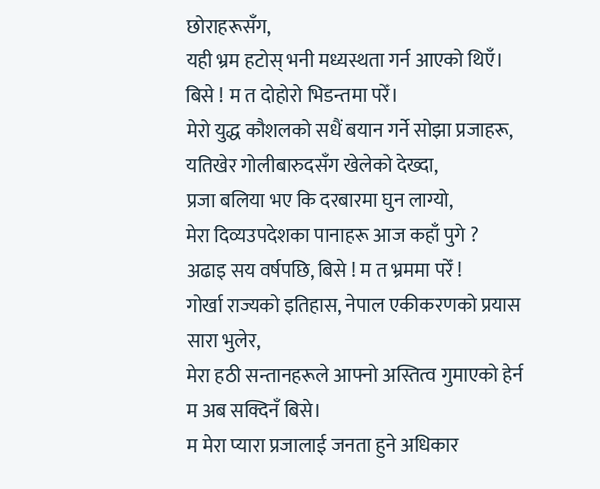छोराहरूसँग,
यही भ्रम हटोस् भनी मध्यस्थता गर्न आएको थिएँ।
बिसे ! म त दोहोरो भिडन्तमा परेँ।
मेरो युद्ध कौशलको सधैं बयान गर्ने सोझा प्रजाहरू,
यतिखेर गोलीबारुदसँग खेलेको देख्दा,
प्रजा बलिया भए कि दरबारमा घुन लाग्यो,
मेरा दिव्यउपदेशका पानाहरू आज कहाँ पुगे ?
अढाइ सय वर्षपछि, बिसे ! म त भ्रममा परेँ !
गोर्खा राज्यको इतिहास, नेपाल एकीकरणको प्रयास सारा भुलेर,
मेरा हठी सन्तानहरूले आफ्नो अस्तित्व गुमाएको हेर्न म अब सक्दिनँ बिसे।
म मेरा प्यारा प्रजालाई जनता हुने अधिकार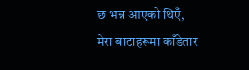छ भन्न आएको थिएँ,
मेरा बाटाहरूमा काँडेतार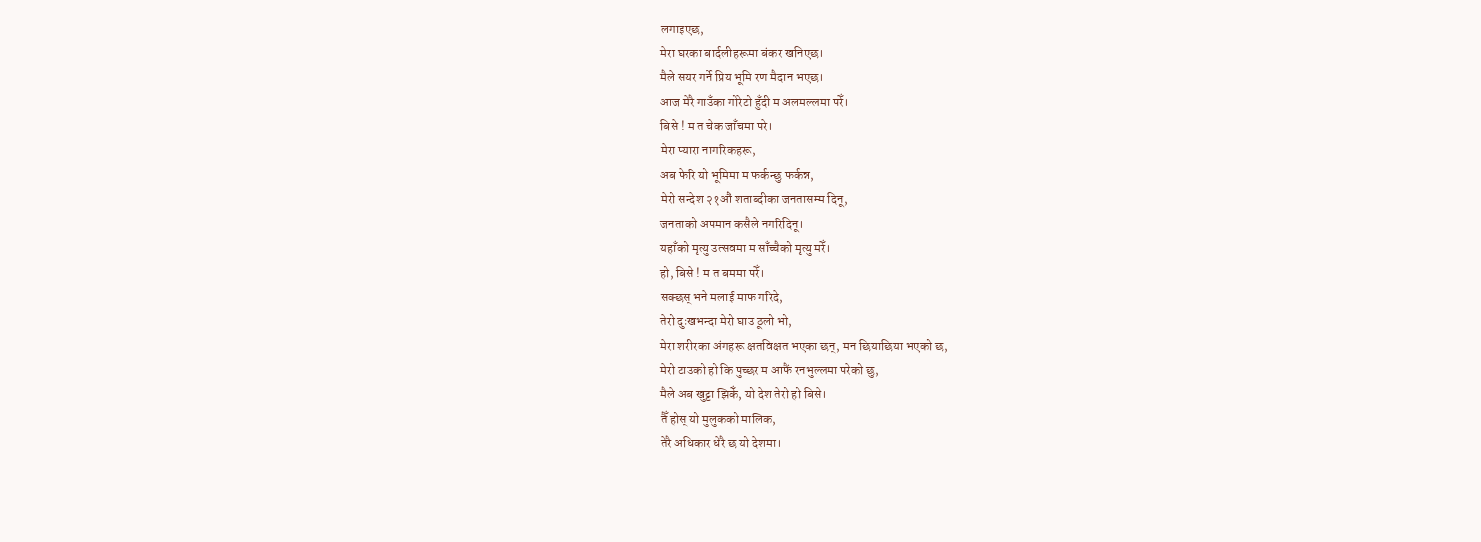लगाइएछ,
मेरा घरका बार्दलीहरूमा बंकर खनिएछ।
मैले सयर गर्ने प्रिय भूमि रण मैदान भएछ।
आज मेरै गाउँका गोरेटो हुँदी म अलमल्लमा परेँ।
बिसे ! म त चेक जाँचमा परे।
मेरा प्यारा नागरिकहरू,
अब फेरि यो भूमिमा म फर्कन्छु फर्कन्न,
मेरो सन्देश २१औं शताब्दीका जनतासम्म दिनू,
जनताको अपमान कसैले नगरिदिनू।
यहाँको मृत्यु उत्सवमा म साँच्चैको मृत्यु मरेँ।
हो, बिसे ! म त बममा परेँ।
सक्छस् भने मलाई माफ गरिदे,
तेरो दुःखभन्दा मेरो घाउ ठूलो भो,
मेरा शरीरका अंगहरू क्षतविक्षत भएका छन्, मन छियाछिया भएको छ,
मेरो टाउको हो कि पुच्छर म आफैं रनभुल्लमा परेको छु,
मैले अब खुट्टा झिकेँ, यो देश तेरो हो बिसे।
तैँ होस् यो मुलुकको मालिक,
तेरै अधिकार धेरै छ यो देशमा।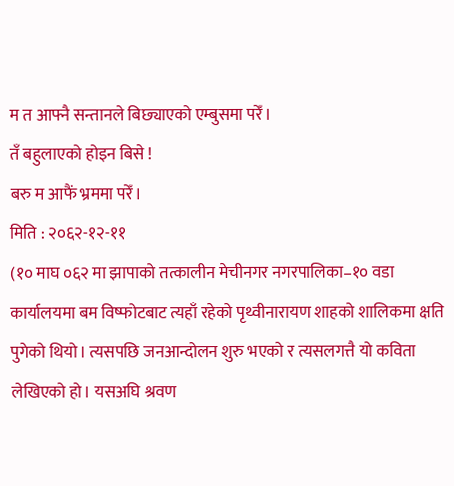म त आफ्नै सन्तानले बिछ्याएको एम्बुसमा परेँ।
तँ बहुलाएको होइन बिसे !
बरु म आफैं भ्रममा परेँ।
मिति : २०६२-१२-११
(१० माघ ०६२ मा झापाको तत्कालीन मेचीनगर नगरपालिका–१० वडा कार्यालयमा बम विष्फोटबाट त्यहाँ रहेको पृथ्वीनारायण शाहको शालिकमा क्षति पुगेको थियो। त्यसपछि जनआन्दोलन शुरु भएको र त्यसलगत्तै यो कविता लेखिएको हो। यसअघि श्रवण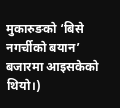मुकारुङको ‘बिसे नगर्चीको बयान’ बजारमा आइसकेको थियो।)